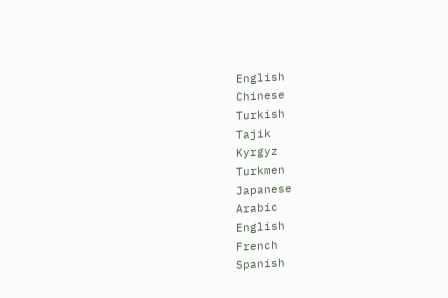English
Chinese
Turkish
Tajik
Kyrgyz
Turkmen
Japanese
Arabic
English
French
Spanish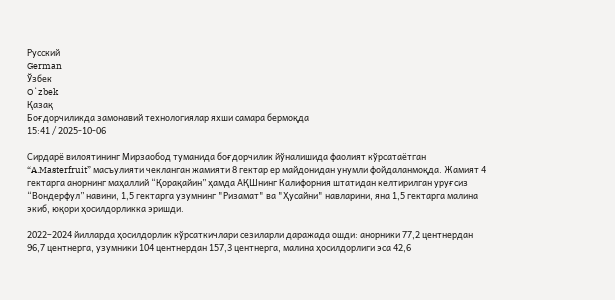Русский
German
Ўзбек
Oʻzbek
Қазақ
Боғдорчиликда замонавий технологиялар яхши самара бермоқда
15:41 / 2025-10-06

Сирдарё вилоятининг Мирзаобод туманида боғдорчилик йўналишида фаолият кўрсатаётган “A.Masterfruit” масъулияти чекланган жамияти 8 гектар ер майдонидан унумли фойдаланмоқда. Жамият 4 гектарга анорнинг маҳаллий “Қорақайин” ҳамда АҚШнинг Калифорния штатидан келтирилган уруғсиз “Вондерфул” навини, 1,5 гектарга узумнинг "Ризамат" ва "Ҳусайни" навларини, яна 1,5 гектарга малина экиб, юқори ҳосилдорликка эришди.

2022–2024 йилларда ҳосилдорлик кўрсаткичлари сезиларли даражада ошди: анорники 77,2 центнердан 96,7 центнерга, узумники 104 центнердан 157,3 центнерга, малина ҳосилдорлиги эса 42,6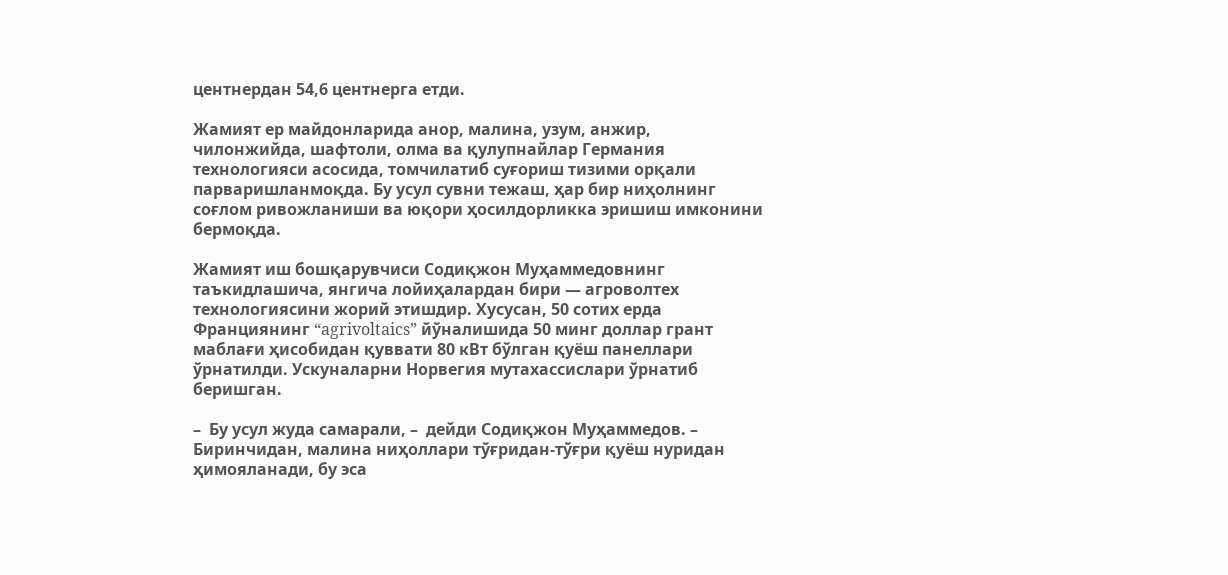центнердан 54,6 центнерга етди.

Жамият ер майдонларида анор, малина, узум, анжир, чилонжийда, шафтоли, олма ва қулупнайлар Германия технологияси асосида, томчилатиб суғориш тизими орқали парваришланмоқда. Бу усул сувни тежаш, ҳар бир ниҳолнинг соғлом ривожланиши ва юқори ҳосилдорликка эришиш имконини бермоқда.

Жамият иш бошқарувчиси Содиқжон Муҳаммедовнинг таъкидлашича, янгича лойиҳалардан бири — агроволтех технологиясини жорий этишдир. Хусусан, 50 сотих ерда Франциянинг “agrivoltaics” йўналишида 50 минг доллар грант маблағи ҳисобидан қуввати 80 кВт бўлган қуёш панеллари ўрнатилди. Ускуналарни Норвегия мутахассислари ўрнатиб беришган.

–  Бу усул жуда самарали, –  дейди Содиқжон Муҳаммедов. –  Биринчидан, малина ниҳоллари тўғридан-тўғри қуёш нуридан ҳимояланади, бу эса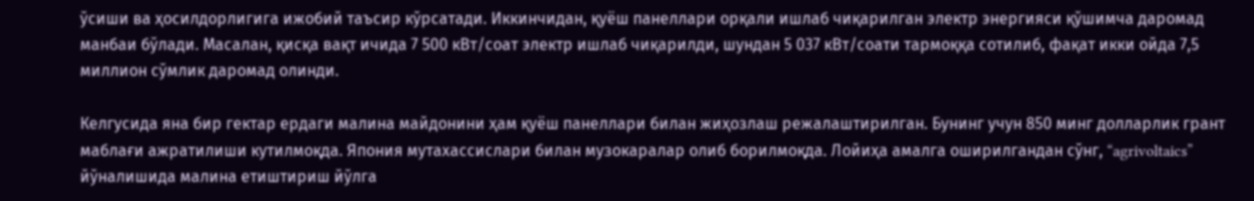ўсиши ва ҳосилдорлигига ижобий таъсир кўрсатади. Иккинчидан, қуёш панеллари орқали ишлаб чиқарилган электр энергияси қўшимча даромад манбаи бўлади. Масалан, қисқа вақт ичида 7 500 кВт/соат электр ишлаб чиқарилди, шундан 5 037 кВт/соати тармоққа сотилиб, фақат икки ойда 7,5 миллион сўмлик даромад олинди.

Келгусида яна бир гектар ердаги малина майдонини ҳам қуёш панеллари билан жиҳозлаш режалаштирилган. Бунинг учун 850 минг долларлик грант маблағи ажратилиши кутилмоқда. Япония мутахассислари билан музокаралар олиб борилмоқда. Лойиҳа амалга оширилгандан сўнг, “agrivoltaics” йўналишида малина етиштириш йўлга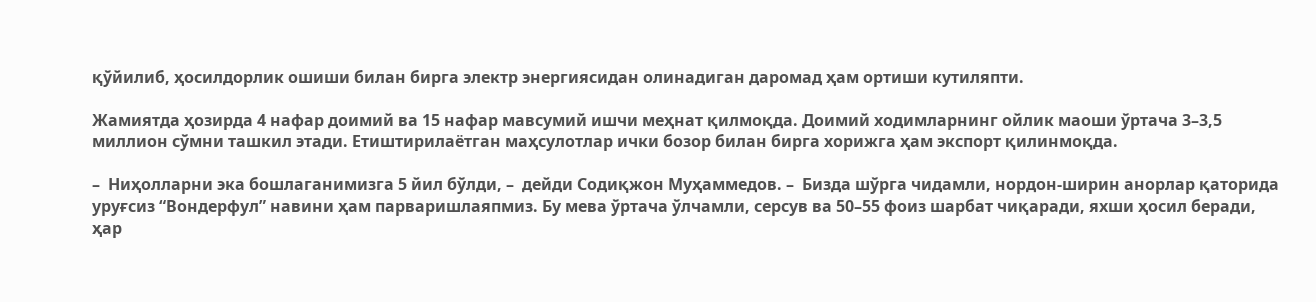қўйилиб, ҳосилдорлик ошиши билан бирга электр энергиясидан олинадиган даромад ҳам ортиши кутиляпти.

Жамиятда ҳозирда 4 нафар доимий ва 15 нафар мавсумий ишчи меҳнат қилмоқда. Доимий ходимларнинг ойлик маоши ўртача 3–3,5 миллион сўмни ташкил этади. Етиштирилаётган маҳсулотлар ички бозор билан бирга хорижга ҳам экспорт қилинмоқда.

–  Ниҳолларни эка бошлаганимизга 5 йил бўлди, –  дейди Содиқжон Муҳаммедов. –  Бизда шўрга чидамли, нордон-ширин анорлар қаторида уруғсиз “Вондерфул” навини ҳам парваришлаяпмиз. Бу мева ўртача ўлчамли, серсув ва 50–55 фоиз шарбат чиқаради, яхши ҳосил беради, ҳар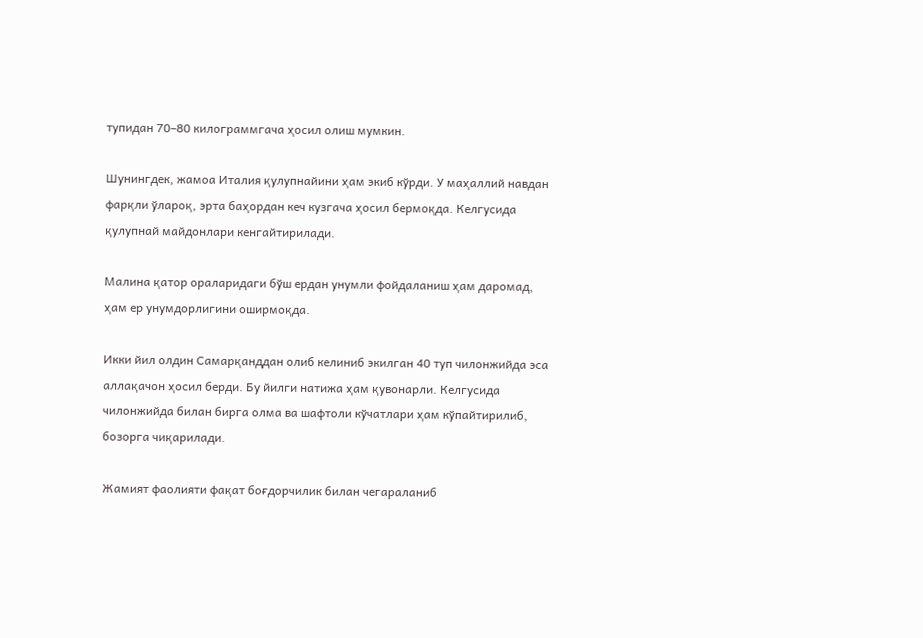тупидан 70–80 килограммгача ҳосил олиш мумкин.

Шунингдек, жамоа Италия қулупнайини ҳам экиб кўрди. У маҳаллий навдан фарқли ўлароқ, эрта баҳордан кеч кузгача ҳосил бермоқда. Келгусида қулупнай майдонлари кенгайтирилади.

Малина қатор ораларидаги бўш ердан унумли фойдаланиш ҳам даромад, ҳам ер унумдорлигини оширмоқда.

Икки йил олдин Самарқанддан олиб келиниб экилган 40 туп чилонжийда эса аллақачон ҳосил берди. Бу йилги натижа ҳам қувонарли. Келгусида чилонжийда билан бирга олма ва шафтоли кўчатлари ҳам кўпайтирилиб, бозорга чиқарилади.

Жамият фаолияти фақат боғдорчилик билан чегараланиб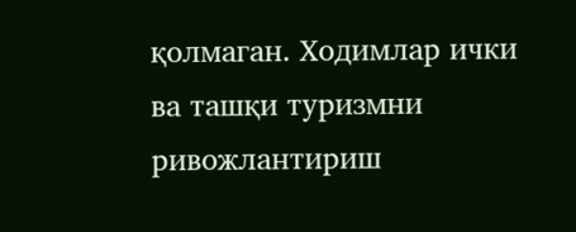қолмаган. Ходимлар ички ва ташқи туризмни ривожлантириш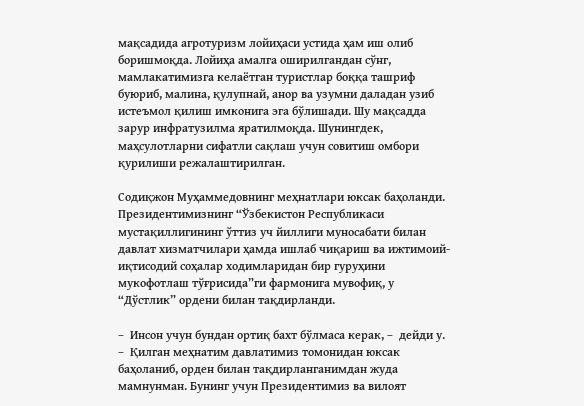мақсадида агротуризм лойиҳаси устида ҳам иш олиб боришмоқда. Лойиҳа амалга оширилгандан сўнг, мамлакатимизга келаётган туристлар боққа ташриф буюриб, малина, қулупнай, анор ва узумни даладан узиб истеъмол қилиш имконига эга бўлишади. Шу мақсадда зарур инфратузилма яратилмоқда. Шунингдек, маҳсулотларни сифатли сақлаш учун совитиш омбори қурилиши режалаштирилган.

Содиқжон Муҳаммедовнинг меҳнатлари юксак баҳоланди. Президентимизнинг “Ўзбекистон Республикаси мустақиллигининг ўттиз уч йиллиги муносабати билан давлат хизматчилари ҳамда ишлаб чиқариш ва ижтимоий-иқтисодий соҳалар ходимларидан бир гуруҳини мукофотлаш тўғрисида”ги фармонига мувофиқ, у “Дўстлик” ордени билан тақдирланди.

–  Инсон учун бундан ортиқ бахт бўлмаса керак, –  дейди у. –  Қилган меҳнатим давлатимиз томонидан юксак баҳоланиб, орден билан тақдирланганимдан жуда мамнунман. Бунинг учун Президентимиз ва вилоят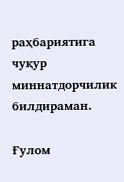раҳбариятига чуқур миннатдорчилик билдираман.

Ғулом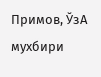Примов, ЎзА мухбири